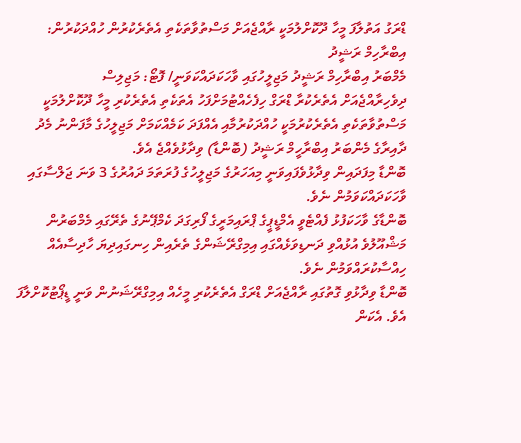ޑްރަގު އަތުލާފަ މީހާ ދޫކޮށްލުމަކީ ރާއްޖެއަށް މަސްތުވާތަކެތި އެތެރެކުރުން ހުއްދަކުރުން: އިބްރާހިމް ރަޝީދު
މެމްބަރު އިބްރާހިމް ރަޝީދު މަޖިލީހުގައި ވާހަކަދައްކަވަނީ/ ފޮޓޯ: މަޖިލިސް
ދިވެހިރާއްޖެއަށް އެތެރެކުރާ ޑްރަގް ހިފެހެއްޓުމަށްފަހު އެތަކެތި އެތެރެކުރި މީހާ ދޫކޮށްލުމަކީ މަސްތުވާތަކެތި އެތެރެކުރުމަކީ ހުއްދަކުރުމާއި އެއްފަދަ ކަމެއްކަމަށް މަޖިލީހުގެ މާފަންނު މެދު ދާއިރާގެ މެންބަރު އިބްރާހީމް ރަޝީދު (ބޮންޑާ) ވިދާޅުވެއްޖެ އެވެ.
ބޮންޑާ މިފަދައިން ވިދާޅުވެފައިވަނީ މިއަހަރުގެ މަޖިލީހުގެ ފުރަތަމަ ދައުރުގެ 3 ވަނަ ޖަލްސާގައި ވާހަކަދައްކަވަމުން ނެވެ.
ބޮންޑާގެ ވާހަކަފުޅު ފެއްޓެވީ އެމްޑީޕީގެ ޕްރައިމަރީގެ ފޯރިގަދަ ކެމްޕޭނުގެ ތެރޭގައި މެމްބަރުން މަޝްއޫލުވެ އުޅުއްވި ދަނޑިވަޅެއްގައި އިމިގްރޭޝަންގެ ތެރެއިން ހިނގައިދިޔަ ހާދިސާއެއް ހިއްސާކުރައްވަމުން ނެވެ.
ބޮންޑާ ވިދާޅުވި ގޮތުގައި ރާއްޖެއަށް ޑްރަގް އެތެރެކުރި މީހެއް އިމިގްރޭޝަނުން ވަނީ ޑީޕޯޓުކޮށްލާފަ އެވެ. އެކަން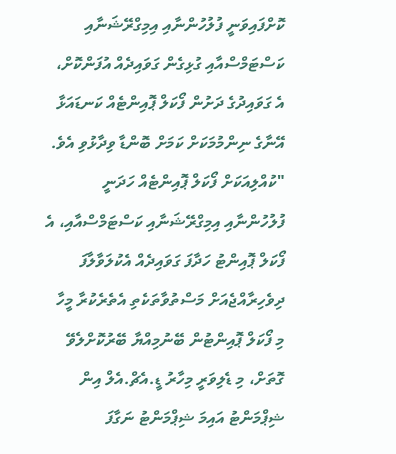ކޮށްފައިވަނީ ފުލުހުންނާއި އިމިގްރޭޝަނާއި ކަސްޓަމްސްއާއި ގުޅިގެން ގަވައިދެއް އުފަންކޮށް، އެ ގަވައިދުގެ ދަށުން ފޯކަލް ޕޮއިންޓެއް ކަނޑައަޅާ އޭނާގެ ނިންމުމަކަށް ކަމަށް ބޮންޑާ ވިދާޅުވި އެވެ.
"ކުއްލިއަކަށް ފޯކަލް ޕޮއިންޓެއް ހަދަނީ ފުލުހުންނާއި އިމިގްރޭޝަނާއި ކަސްޓަމްސްއާއި، އެ ފޯކަލް ޕޮއިންޓު ހަދާފަ ގަވައިދެއް އެކުލަވާލާފަ ދިވެހިރާއްޖެއަށް މަސްތުވާތަކެތި އެތެރެކުރާ މީހާ މި ފޯކަލް ޕޮއިންޓުން ބޭނުމިއްޔާ ބޭރުކޮށްލެވޭ ގޮތަށް، މި ޑެލިވަރީ މިހާރު ޑީ.އެޗް.އެލް އިން ޝިޕްމަންޓު އައިމަ ޝިޕްމަންޓު ނަގާފަ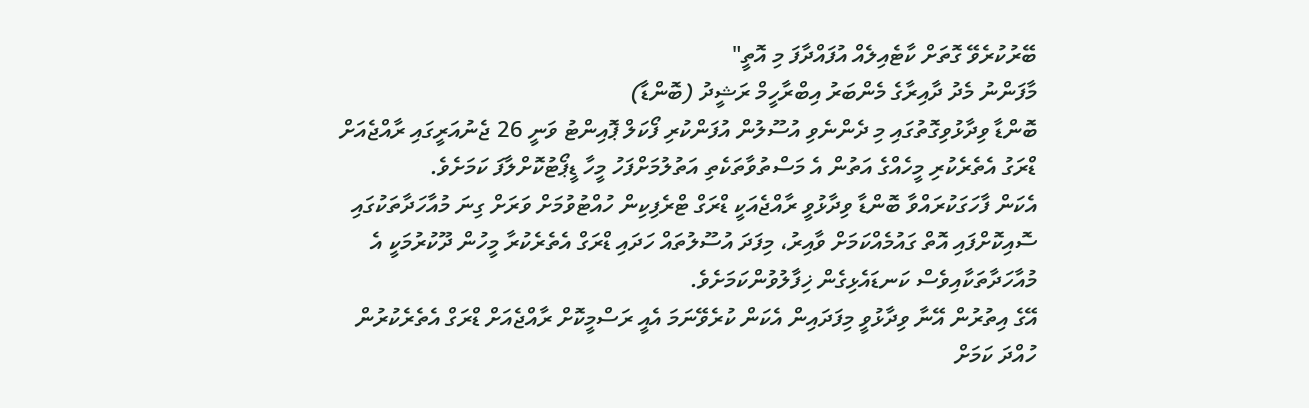ބޭރުކުރެވޭ ގޮތަށް ކާޓެއިލެއް އުފައްދާފަ މި އޮތީ"
މާފަންނު މެދު ދާއިރާގެ މެންބަރު އިބްރާހީމް ރަޝީދު (ބޮންޑާ)
ބޮންޑާ ވިދާޅުވިގޮތުގައި މި ދެންނެވި އުސޫލުން އުފަންކުރި ފޯކަލް ޕޮއިންޓު ވަނީ 26 ޖެނުއަރީގައި ރާއްޖެއަށް ޑްރަގު އެތެރެކުރި މީހެއްގެ އަތުން އެ މަސްތުވާތަކެތި އަތުލުމަށްފަހު މީހާ ޑީޕޯޓުކޮށްލާފަ ކަމަށެވެ.
އެކަން ފާހަގަކުރައްވާ ބޮންޑާ ވިދާޅުވީ ރާއްޖެއަކީ ޑްރަގް ޓްރެފިކިން ހުއްޓުވުމަށް ވަރަށް ގިނަ މުއާހަދާތަކުގައި ސޮއިކޮށްފައި އޮތް ގައުމެއްކަމަށް ވާއިރު، މިފަދަ އުސޫލުތައް ހަދައި ޑްރަގް އެތެރެކުރާ މީހުން ދޫކުރުމަކީ އެ މުއާހަދާތަކާއިވެސް ކަނޑައެޅިގެން ޚިފާލުވުންކަމަށެވެ.
އޭގެ އިތުރުން އޭނާ ވިދާޅުވީ މިފަދައިން އެކަން ކުރެވޭނަމަ އެއީ ރަސްމީކޮށް ރާއްޖެއަށް ޑްރަގް އެތެރެކުރުން ހުއްދަ ކަމަށް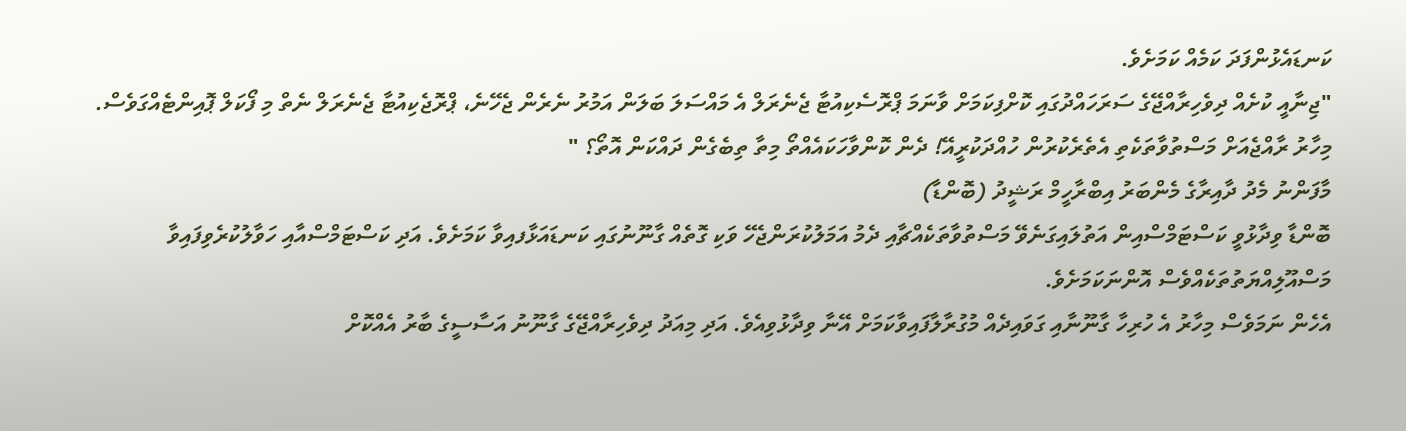ކަނޑައެޅުންފަދަ ކަމެއް ކަމަށެވެ.
"ޖިނާއީ ކުށެއް ދިވެހިރާއްޖޭގެ ސަރަހައްދުގައި ކޮށްފިކަމަށް ވާނަމަ ޕްރޮސެކިއުޓާ ޖެނެރަލް އެ މައްސަލަ ބަލަން އަމުރު ނެރެން ޖެހޭނެ، ޕްރޮޖެކިއުޓާ ޖެނެރަލް ނެތް މި ފޯކަލް ޕޮއިންޓެއްގަވެސް. މިހާރު ރާއްޖެއަށް މަސްތުވާތަކެތި އެތެރެކުރުން ހުއްދަކުރީއޭ! ދެން ކޮންވާހަކައެއްތޯ މިތާ ތިބެގެން ދައްކަން އޮތޯ؟ "
މާފަންނު މެދު ދާއިރާގެ މެންބަރު އިބްރާހީމް ރަޝީދު (ބޮންޑާ)
ބޮންޑާ ވިދާޅުވީ ކަސްޓަމްސްއިން އަތުލައިގަނެވޭ މަސްތުވާތަކެއްޗާއި ދެމު އަމަލުކުރަންޖެހޭ ވަކި ގޮތެއް ގާނޫނުގައި ކަނޑައަޅާފއިވާ ކަމަށެވެ. އަދި ކަސްޓަމްސްއާއި ހަވާލުކުރެވިފައިވާ މަސްއޫލިއްޔަތުތަކެއްވެސް އޮންނަކަމަށެވެ.
އެހެން ނަމަވެސް މިހާރު އެ ހުރިހާ ގާނޫނާއި ގަވައިދެއް މުގުރާލާފައިވާކަމަށް އޭނާ ވިދާޅުވިއެވެ. އަދި މިއަދު ދިވެހިރާއްޖޭގެ ގާނޫނު އަސާސީގެ ބާރު އެއްކޮށް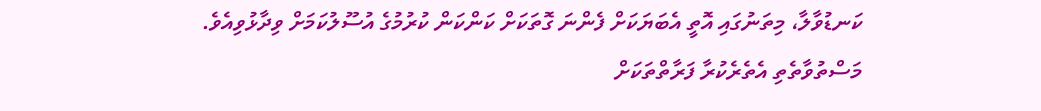ކަނޑުވާލާ، މިތަނުގައި އޮތީ އެބަޔަކަށް ފެންނަ ގޮތަކަށް ކަންކަން ކުރުމުގެ އުސޫލުކަމަށް ވިދާޅުވިއެވެ.
މަސްތުވާތެތި އެތެރެކުރާ ފަރާތްތަކަށް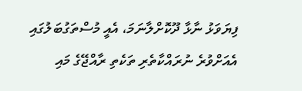ފިޔަވަޅު ނާޅާ ދޫކޮށްލާނަމަ، އެއީ މުސްތަގުބަލުގައި އެއަށްވުރެ ނުރައްކާތެރި ތަކެތި ރާއްޖޭގެ މައި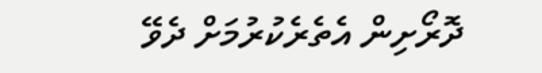ދޮރޯށިން އެތެރެކުރުމަށް ދެވޭ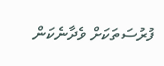ފުރުސަތަކަށް ވެދާނެކަން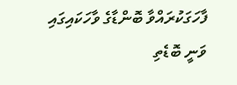ފާހަގަކުރައްވާ ބޮންޑާގެ ވާހަކައިގައި ވަނީ ބޮޑެތި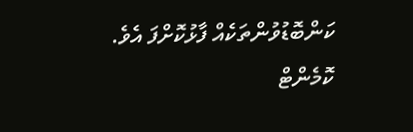ކަންބޮޑުވުންތަކެއް ފާޅުކޮށްފަ އެވެ.
ކޮމެންޓް